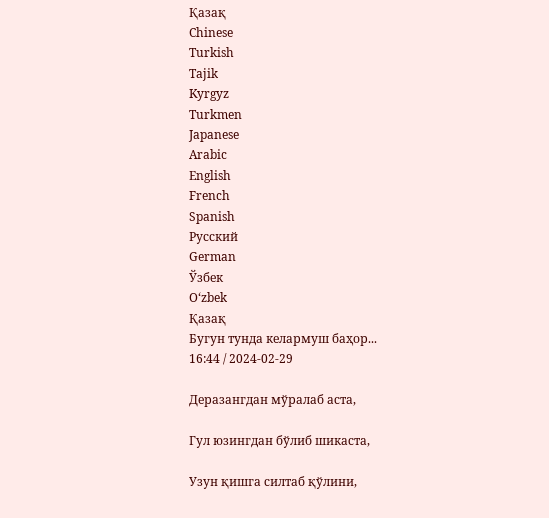Қазақ
Chinese
Turkish
Tajik
Kyrgyz
Turkmen
Japanese
Arabic
English
French
Spanish
Русский
German
Ўзбек
Oʻzbek
Қазақ
Бугун тунда келармуш баҳор...
16:44 / 2024-02-29

Деразангдан мўралаб аста,

Гул юзингдан бўлиб шикаста,

Узун қишга силтаб қўлини,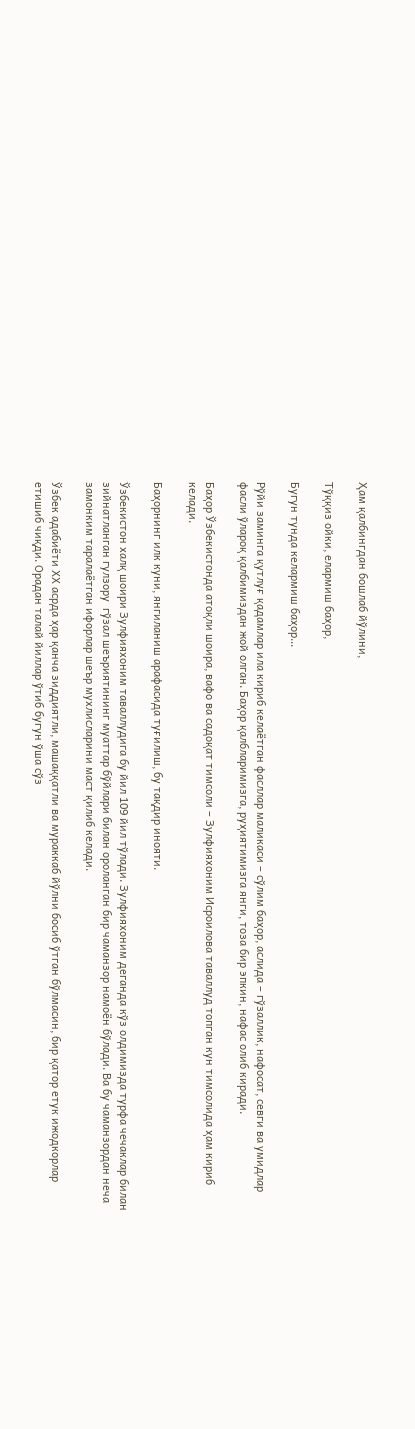Ҳам қалбингдан бошлаб йўлини,

Тўққиз ойки, елармиш баҳор,

Бугун тунда келармиш баҳор...

Рўйи заминга қутлуғ қадамлар ила кириб келаётган фасллар маликаси – сўлим баҳор, аслида – гўзаллик, нафосат, севги ва умидлар фасли ўлароқ қалбимиздан жой олган. Баҳор қалбларимизга, руҳиятимизга янги, тоза бир эпкин, нафас олиб киради.

Баҳор Ўзбекистонда атоқли шоира, вафо ва садоқат тимсоли – Зулфияхоним Исроилова таваллуд топган кун тимсолида ҳам кириб келади.

Баҳорнинг илк куни, янгиланиш арафасида туғилиш, бу тақдир инояти.

Ўзбекистон халқ шоири Зулфияхоним таваллудига бу йил 109 йил тўлади. Зулфияхоним деганда кўз олдимизда турфа чечаклар билан зийнатланган гулзору  гўзал шеъриятининг муаттар бўйлари билан ороланган бир чаманзор намоён бўлади. Ва бу чаманзордан неча замонким таралаётган ифорлар шеър мухлисларини маст қилиб келади.

Ўзбек адабиёти ХХ асрда ҳар қанча зиддиятли, машаққатли ва мураккаб йўлни босиб ўтган бўлмасин, бир қатор етук ижодкорлар етишиб чиқди. Орадан талай йиллар ўтиб бугун ўша сўз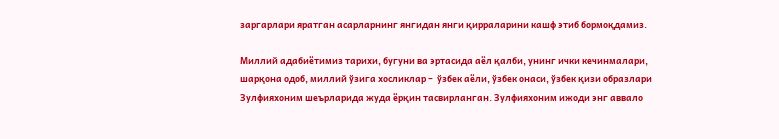заргарлари яратган асарларнинг янгидан янги қирраларини кашф этиб бормоқдамиз.

Миллий адабиётимиз тарихи, бугуни ва эртасида аёл қалби, унинг ички кечинмалари, шарқона одоб, миллий ўзига хосликлар –  ўзбек аёли, ўзбек онаси, ўзбек қизи образлари Зулфияхоним шеърларида жуда ёрқин тасвирланган. Зулфияхоним ижоди энг аввало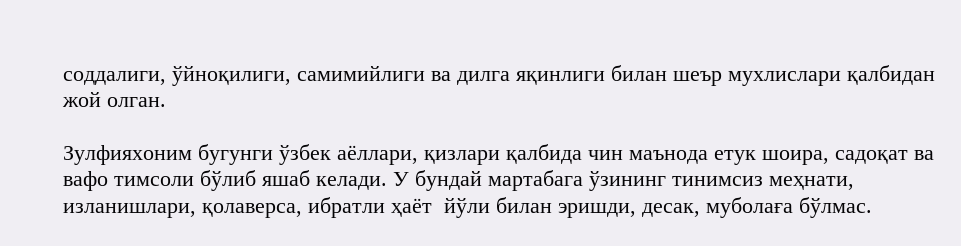соддалиги, ўйноқилиги, самимийлиги ва дилга яқинлиги билан шеър мухлислари қалбидан жой олган.

Зулфияхоним бугунги ўзбек аёллари, қизлари қалбида чин маънода етук шоира, садоқат ва вафо тимсоли бўлиб яшаб келади. У бундай мартабага ўзининг тинимсиз меҳнати, изланишлари, қолаверса, ибратли ҳаёт  йўли билан эришди, десак, муболаға бўлмас.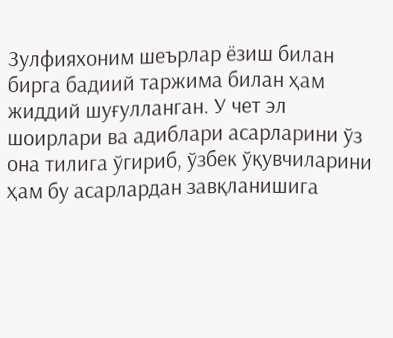Зулфияхоним шеърлар ёзиш билан бирга бадиий таржима билан ҳам жиддий шуғулланган. У чет эл шоирлари ва адиблари асарларини ўз она тилига ўгириб, ўзбек ўқувчиларини ҳам бу асарлардан завқланишига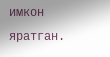имкон яратган.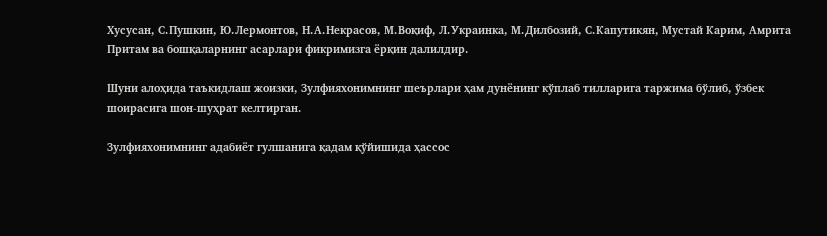Хусусан, С.Пушкин, Ю.Лермонтов, Н.А.Некрасов, М.Воқиф, Л.Украинка, М.Дилбозий, С.Капутикян, Мустай Карим, Амрита Притам ва бошқаларнинг асарлари фикримизга ёрқин далилдир.

Шуни алоҳида таъкидлаш жоизки, Зулфияхонимнинг шеърлари ҳам дунёнинг кўплаб тилларига таржима бўлиб, ўзбек шоирасига шон-шуҳрат келтирган.

Зулфияхонимнинг адабиёт гулшанига қадам қўйишида ҳассос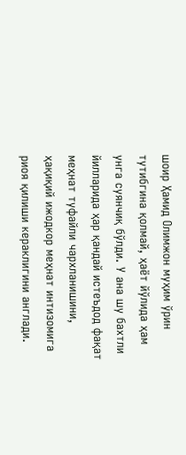шоир Ҳамид Олимжон муҳим ўрин тутибгина қолмай, ҳаёт йўлида ҳам унга суянчиқ бўлди. У ана шу бахтли йилларида ҳар қандай истеъдод фақат меҳнат туфайли чархланишини, ҳақиқий ижодкор меҳнат интизомига риоя қилиши кераклигини англади.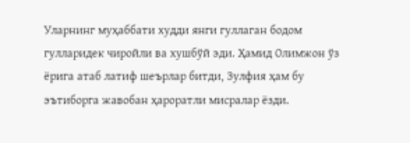Уларнинг муҳаббати худди янги гуллаган бодом гулларидек чиройли ва хушбўй эди. Ҳамид Олимжон ўз ёрига атаб латиф шеърлар битди, Зулфия ҳам бу эътиборга жавобан ҳароратли мисралар ёзди.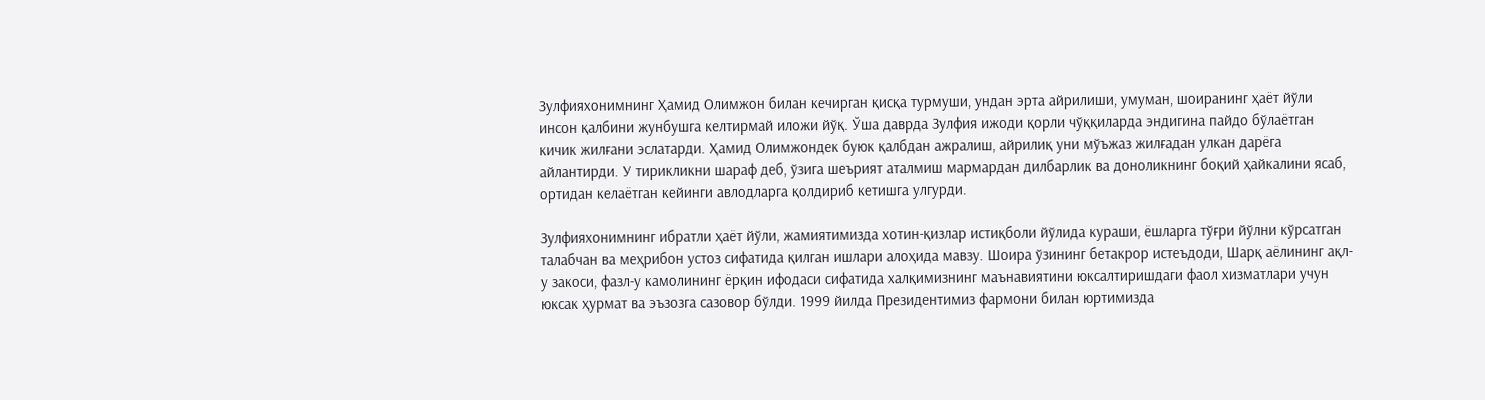Зулфияхонимнинг Ҳамид Олимжон билан кечирган қисқа турмуши, ундан эрта айрилиши, умуман, шоиранинг ҳаёт йўли инсон қалбини жунбушга келтирмай иложи йўқ. Ўша даврда Зулфия ижоди қорли чўққиларда эндигина пайдо бўлаётган кичик жилғани эслатарди. Ҳамид Олимжондек буюк қалбдан ажралиш, айрилиқ уни мўъжаз жилғадан улкан дарёга айлантирди. У тирикликни шараф деб, ўзига шеърият аталмиш мармардан дилбарлик ва доноликнинг боқий ҳайкалини ясаб, ортидан келаётган кейинги авлодларга қолдириб кетишга улгурди.

Зулфияхонимнинг ибратли ҳаёт йўли, жамиятимизда хотин-қизлар истиқболи йўлида кураши, ёшларга тўғри йўлни кўрсатган талабчан ва меҳрибон устоз сифатида қилган ишлари алоҳида мавзу. Шоира ўзининг бетакрор истеъдоди, Шарқ аёлининг ақл-у закоси, фазл-у камолининг ёрқин ифодаси сифатида халқимизнинг маънавиятини юксалтиришдаги фаол хизматлари учун юксак ҳурмат ва эъзозга сазовор бўлди. 1999 йилда Президентимиз фармони билан юртимизда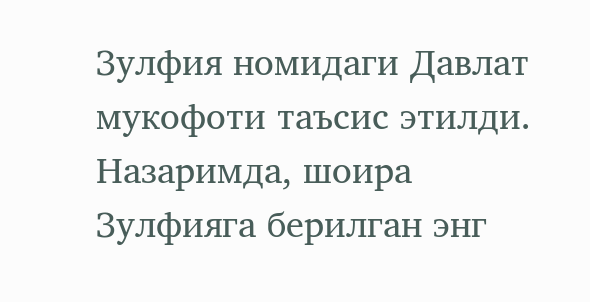Зулфия номидаги Давлат мукофоти таъсис этилди. Назаримда, шоира Зулфияга берилган энг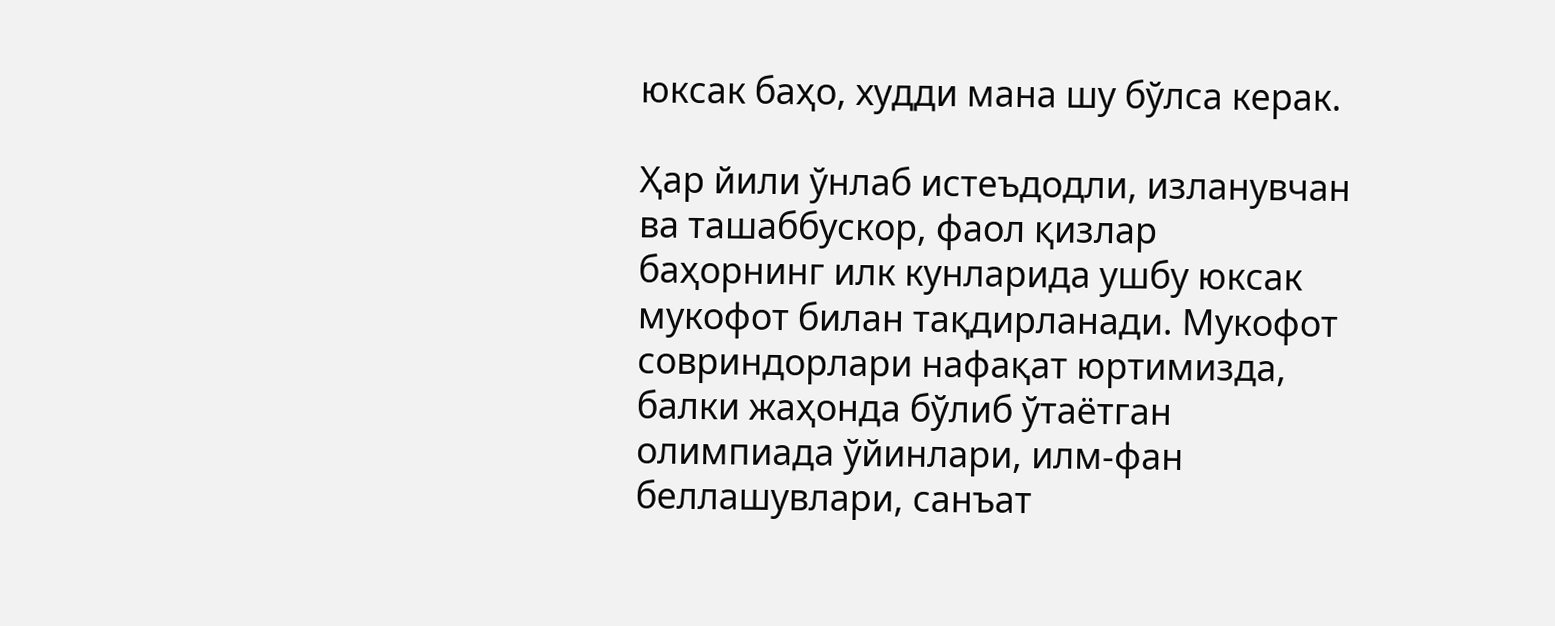юксак баҳо, худди мана шу бўлса керак.

Ҳар йили ўнлаб истеъдодли, изланувчан ва ташаббускор, фаол қизлар  баҳорнинг илк кунларида ушбу юксак мукофот билан тақдирланади. Мукофот совриндорлари нафақат юртимизда, балки жаҳонда бўлиб ўтаётган олимпиада ўйинлари, илм-фан беллашувлари, санъат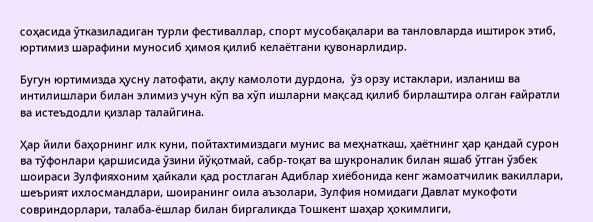соҳасида ўтказиладиган турли фестиваллар, спорт мусобақалари ва танловларда иштирок этиб, юртимиз шарафини муносиб ҳимоя қилиб келаётгани қувонарлидир.

Бугун юртимизда ҳусну латофати, ақлу камолоти дурдона,  ўз орзу истаклари, изланиш ва интилишлари билан элимиз учун кўп ва хўп ишларни мақсад қилиб бирлаштира олган ғайратли ва истеъдодли қизлар талайгина.

Ҳар йили баҳорнинг илк куни, пойтахтимиздаги мунис ва меҳнаткаш, ҳаётнинг ҳар қандай сурон ва тўфонлари қаршисида ўзини йўқотмай, сабр-тоқат ва шукроналик билан яшаб ўтган ўзбек шоираси Зулфияхоним ҳайкали қад ростлаган Адиблар хиёбонида кенг жамоатчилик вакиллари, шеърият ихлосмандлари, шоиранинг оила аъзолари, Зулфия номидаги Давлат мукофоти совриндорлари, талаба-ёшлар билан биргаликда Тошкент шаҳар ҳокимлиги,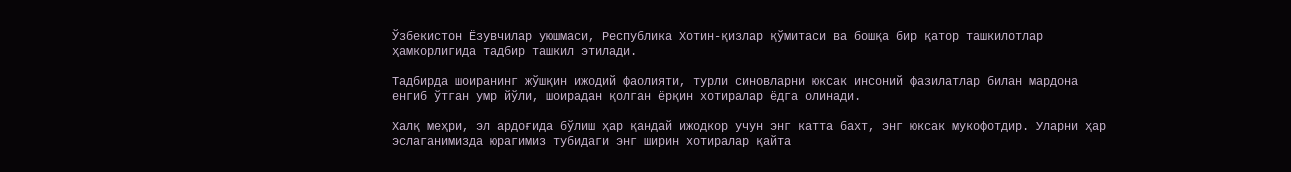Ўзбекистон Ёзувчилар уюшмаси, Республика Хотин-қизлар қўмитаси ва бошқа бир қатор ташкилотлар ҳамкорлигида тадбир ташкил этилади.

Тадбирда шоиранинг жўшқин ижодий фаолияти, турли синовларни юксак инсоний фазилатлар билан мардона енгиб ўтган умр йўли, шоирадан қолган ёрқин хотиралар ёдга олинади.

Халқ меҳри, эл ардоғида бўлиш ҳар қандай ижодкор учун энг катта бахт, энг юксак мукофотдир. Уларни ҳар эслаганимизда юрагимиз тубидаги энг ширин хотиралар қайта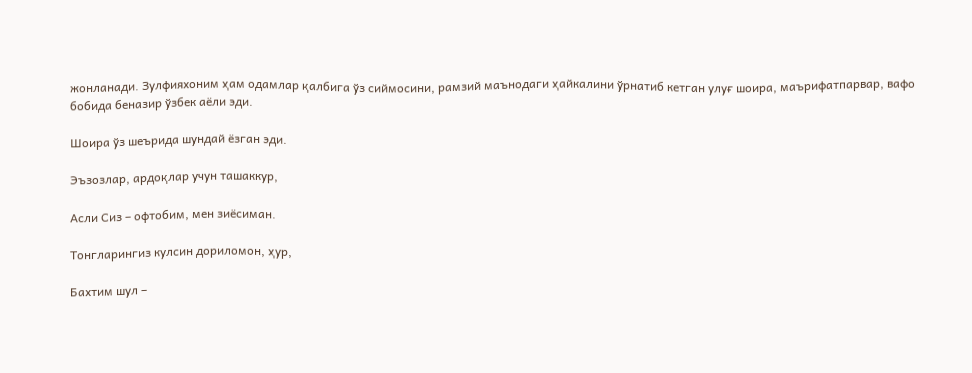жонланади. Зулфияхоним ҳам одамлар қалбига ўз сиймосини, рамзий маънодаги ҳайкалини ўрнатиб кетган улуғ шоира, маърифатпарвар, вафо бобида беназир ўзбек аёли эди.

Шоира ўз шеърида шундай ёзган эди.

Эъзозлар, ардоқлар учун ташаккур,

Асли Сиз – офтобим, мен зиёсиман.

Тонгларингиз кулсин дориломон, ҳур,

Бахтим шул –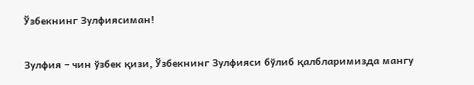Ўзбекнинг Зулфиясиман!

Зулфия – чин ўзбек қизи, Ўзбекнинг Зулфияси бўлиб қалбларимизда мангу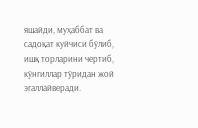яшайди, муҳаббат ва садоқат куйчиси бўлиб, ишқ торларини чертиб, кўнгиллар тўридан жой эгаллайверади.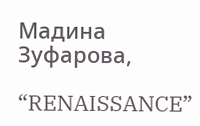Мадина Зуфарова,

“RENAISSANCE”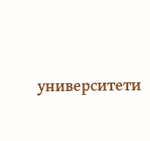университети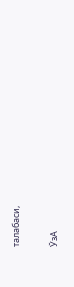талабаси,

ЎзА